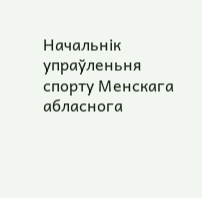Начальнік упраўленьня спорту Менскага абласнога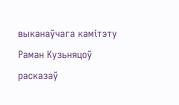выканаўчага камітэту Раман Кузьняцоў расказаў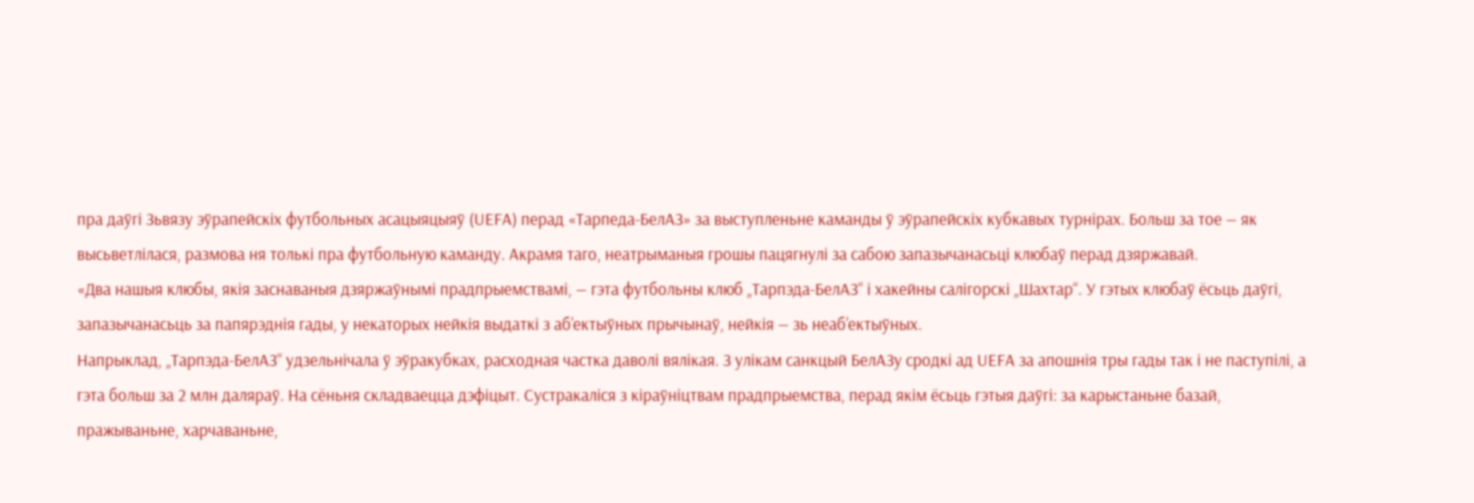пра даўгі Зьвязу эўрапейскіх футбольных асацыяцыяў (UEFA) перад «Тарпеда-БелАЗ» за выступленьне каманды ў эўрапейскіх кубкавых турнірах. Больш за тое — як высьветлілася, размова ня толькі пра футбольную каманду. Акрамя таго, неатрыманыя грошы пацягнулі за сабою запазычанасьці клюбаў перад дзяржавай.
«Два нашыя клюбы, якія заснаваныя дзяржаўнымі прадпрыемствамі, — гэта футбольны клюб „Тарпэда-БелАЗ“ і хакейны салігорскі „Шахтар“. У гэтых клюбаў ёсьць даўгі, запазычанасьць за папярэднія гады, у некаторых нейкія выдаткі з аб’ектыўных прычынаў, нейкія — зь неаб’ектыўных.
Напрыклад, „Тарпэда-БелАЗ“ удзельнічала ў эўракубках, расходная частка даволі вялікая. З улікам санкцый БелАЗу сродкі ад UEFA за апошнія тры гады так і не паступілі, а гэта больш за 2 млн даляраў. На сёньня складваецца дэфіцыт. Сустракаліся з кіраўніцтвам прадпрыемства, перад якім ёсьць гэтыя даўгі: за карыстаньне базай, пражываньне, харчаваньне,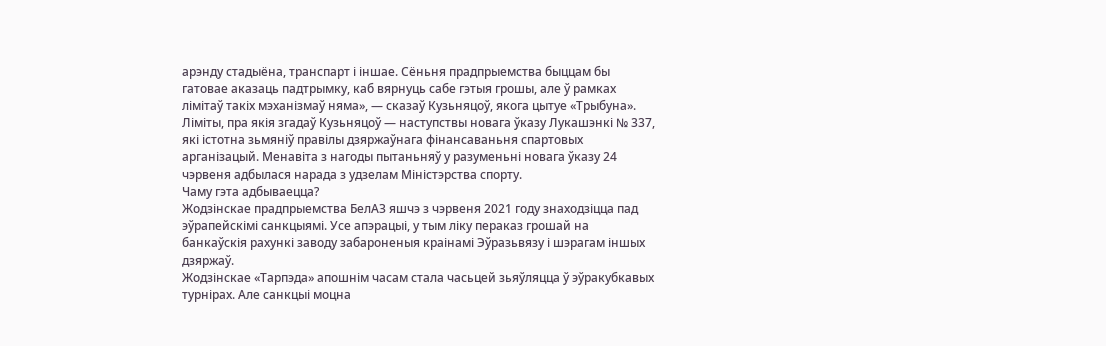арэнду стадыёна, транспарт і іншае. Сёньня прадпрыемства быццам бы гатовае аказаць падтрымку, каб вярнуць сабе гэтыя грошы, але ў рамках лімітаў такіх мэханізмаў няма», — сказаў Кузьняцоў, якога цытуе «Трыбуна».
Ліміты, пра якія згадаў Кузьняцоў — наступствы новага ўказу Лукашэнкі № 337, які істотна зьмяніў правілы дзяржаўнага фінансаваньня спартовых арганізацый. Менавіта з нагоды пытаньняў у разуменьні новага ўказу 24 чэрвеня адбылася нарада з удзелам Міністэрства спорту.
Чаму гэта адбываецца?
Жодзінскае прадпрыемства БелАЗ яшчэ з чэрвеня 2021 году знаходзіцца пад эўрапейскімі санкцыямі. Усе апэрацыі, у тым ліку пераказ грошай на банкаўскія рахункі заводу забароненыя краінамі Эўразьвязу і шэрагам іншых дзяржаў.
Жодзінскае «Тарпэда» апошнім часам стала часьцей зьяўляцца ў эўракубкавых турнірах. Але санкцыі моцна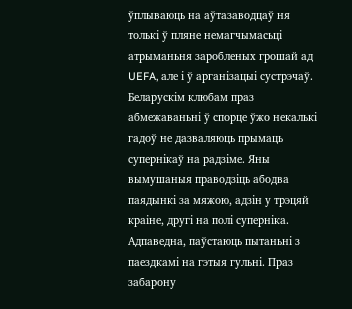ўплываюць на аўтазаводцаў ня толькі ў пляне немагчымасьці атрыманьня заробленых грошай ад UEFA, але і ў арганізацыі сустрэчаў. Беларускім клюбам праз абмежаваньні ў спорце ўжо некалькі гадоў не дазваляюць прымаць супернікаў на радзіме. Яны вымушаныя праводзіць абодва паядынкі за мяжою, адзін у трэцяй краіне, другі на полі суперніка.
Адпаведна, паўстаюць пытаньні з паездкамі на гэтыя гульні. Праз забарону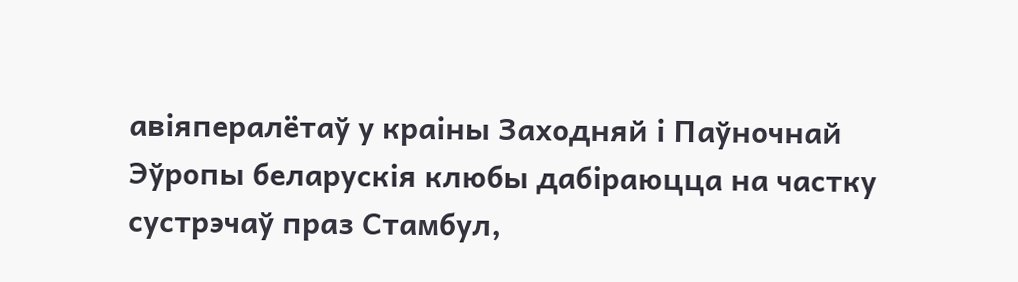авіяпералётаў у краіны Заходняй і Паўночнай Эўропы беларускія клюбы дабіраюцца на частку сустрэчаў праз Стамбул,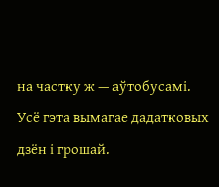на частку ж — аўтобусамі. Усё гэта вымагае дадатковых дзён і грошай.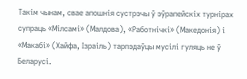Такім чынам, свае апошнія сустрэчы ў эўрапейскіх турнірах супраць «Мілсамі» (Малдова), «Работнічкі» (Македонія) і «Макабі» (Хайфа, Ізраіль) тарпэдаўцы мусілі гуляць не ў Беларусі.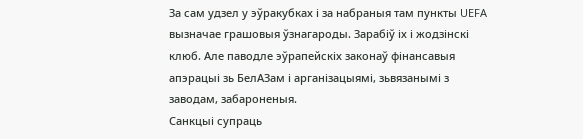За сам удзел у эўракубках і за набраныя там пункты UEFA вызначае грашовыя ўзнагароды. Зарабіў іх і жодзінскі клюб. Але паводле эўрапейскіх законаў фінансавыя апэрацыі зь БелАЗам і арганізацыямі, зьвязанымі з заводам, забароненыя.
Санкцыі супраць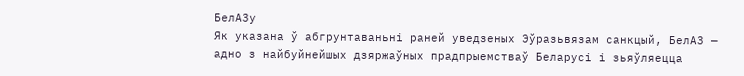БелАЗу
Як указана ў абгрунтаваньні раней уведзеных Эўразьвязам санкцый, БелАЗ — адно з найбуйнейшых дзяржаўных прадпрыемстваў Беларусі і зьяўляецца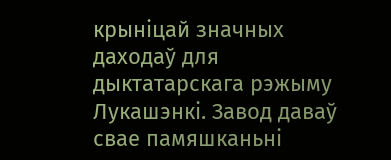крыніцай значных даходаў для дыктатарскага рэжыму Лукашэнкі. Завод даваў свае памяшканьні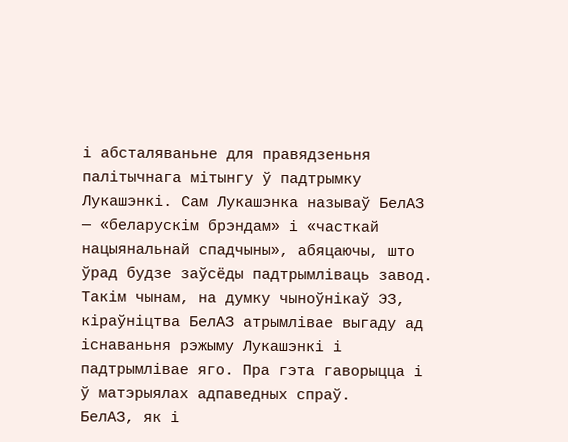і абсталяваньне для правядзеньня палітычнага мітынгу ў падтрымку Лукашэнкі. Сам Лукашэнка называў БелАЗ — «беларускім брэндам» і «часткай нацыянальнай спадчыны», абяцаючы, што ўрад будзе заўсёды падтрымліваць завод.
Такім чынам, на думку чыноўнікаў ЭЗ, кіраўніцтва БелАЗ атрымлівае выгаду ад існаваньня рэжыму Лукашэнкі і падтрымлівае яго. Пра гэта гаворыцца і ў матэрыялах адпаведных спраў.
БелАЗ, як і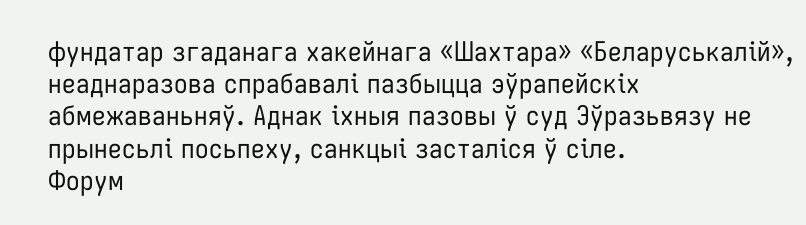фундатар згаданага хакейнага «Шахтара» «Беларуськалій», неаднаразова спрабавалі пазбыцца эўрапейскіх абмежаваньняў. Аднак іхныя пазовы ў суд Эўразьвязу не прынесьлі посьпеху, санкцыі засталіся ў сіле.
Форум